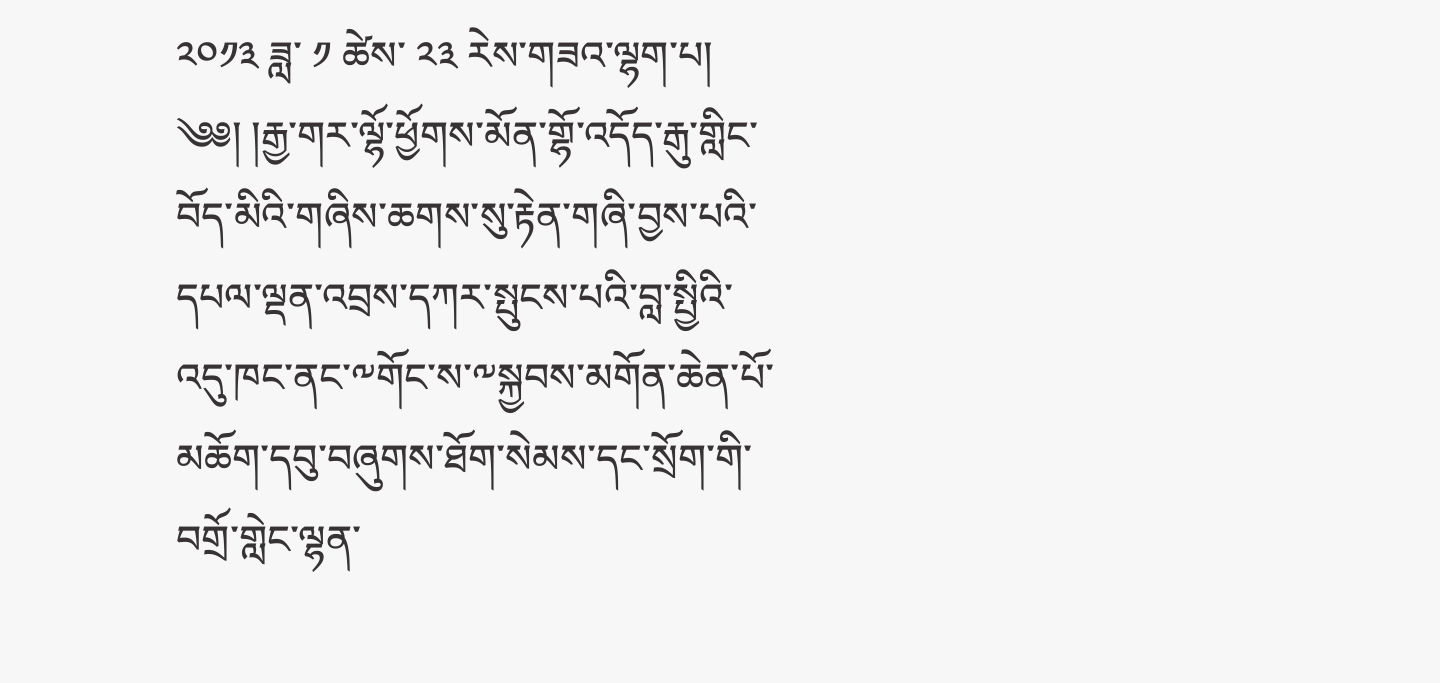༢༠༡༣ ཟླ་ ༡ ཚེས་ ༢༣ རེས་གཟའ་ལྷག་པ།
༄༅། །རྒྱ་གར་ལྷོ་ཕྱོགས་མོན་གྷོ་འདོད་རྒུ་གླིང་བོད་མིའི་གཞིས་ཆགས་སུ་རྟེན་གཞི་བྱས་པའི་དཔལ་ལྡན་འབྲས་དཀར་སྤུངས་པའི་བླ་སྤྱིའི་འདུ་ཁང་ནང་༸གོང་ས་༸སྐྱབས་མགོན་ཆེན་པོ་མཆོག་དབུ་བཞུགས་ཐོག་སེམས་དང་སྲོག་གི་བགྲོ་གླེང་ལྷན་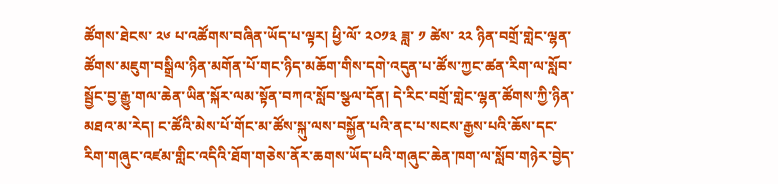ཚོགས་ཐེངས་ ༢༦ པ་འཚོགས་བཞིན་ཡོད་པ་ལྟར། ཕྱི་ལོ་ ༢༠༡༣ ཟླ་ ༡ ཚེས་ ༢༢ ཉིན་བགྲོ་གླེང་ལྷན་ཚོགས་མཇུག་བསྒྲིལ་ཉིན་མགོན་པོ་གང་ཉིད་མཆོག་གིས་དགེ་འདུན་པ་ཚོས་ཀྱང་ཚན་རིག་ལ་སློབ་སྦྱོང་བྱ་རྒྱུ་གལ་ཆེན་ཡིན་སྐོར་ལམ་སྟོན་བཀའ་སློབ་སྩལ་དོན། དེ་རིང་བགྲོ་གླེང་ལྷན་ཚོགས་ཀྱི་ཉིན་མཐའ་མ་རེད། ང་ཚོའི་མེས་པོ་གོང་མ་ཚོས་སྐུ་ལས་བསྐྱོན་པའི་ནང་པ་སངས་རྒྱས་པའི་ཆོས་དང་རིག་གཞུང་འཛམ་གླིང་འདིའི་ཐོག་གཅེས་ནོར་ཆགས་ཡོད་པའི་གཞུང་ཆེན་ཁག་ལ་སློབ་གཉེར་བྱེད་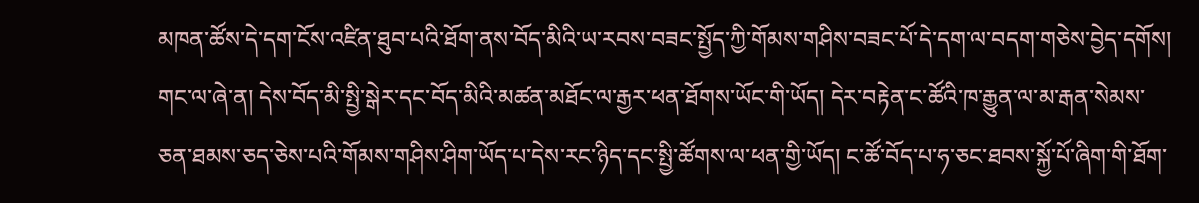མཁན་ཚོས་དེ་དག་ངོས་འཛིན་ཐུབ་པའི་ཐོག་ནས་བོད་མིའི་ཡ་རབས་བཟང་སྤྱོད་ཀྱི་གོམས་གཤིས་བཟང་པོ་དེ་དག་ལ་བདག་གཅེས་བྱེད་དགོས། གང་ལ་ཞེ་ན། དེས་བོད་མི་སྤྱི་སྒེར་དང་བོད་མིའི་མཚན་མཐོང་ལ་རྒྱར་ཕན་ཐོགས་ཡོང་གི་ཡོད། དེར་བརྟེན་ང་ཚོའི་ཁ་རྒྱུན་ལ་མ་རྒན་སེམས་ཅན་ཐམས་ཅད་ཅེས་པའི་གོམས་གཤིས་ཤིག་ཡོད་པ་དེས་རང་ཉིད་དང་སྤྱི་ཚོགས་ལ་ཕན་གྱི་ཡོད། ང་ཚོ་བོད་པ་ཧ་ཅང་ཐབས་སྐྱོ་པོ་ཞིག་གི་ཐོག་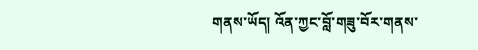གནས་ཡོད། འོན་ཀྱང་བློ་གཟུ་བོར་གནས་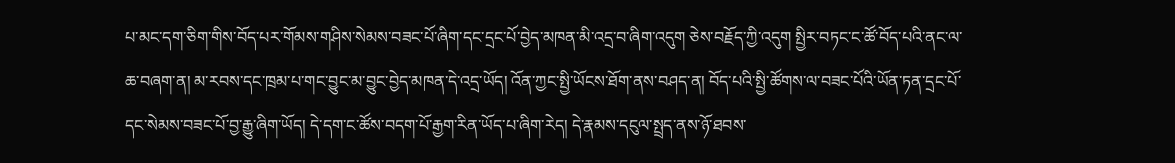པ་མང་དག་ཅིག་གིས་བོད་པར་གོམས་གཤིས་སེམས་བཟང་པོ་ཞིག་དང་དྲང་པོ་བྱེད་མཁན་མི་འདྲ་བ་ཞིག་འདུག ཅེས་བརྗོད་ཀྱི་འདུག སྤྱིར་བཏང་ང་ཚོ་བོད་པའི་ནང་ལ་ཆ་བཞག་ན། མ་རབས་དང་ཁྲམ་པ་གང་བྱུང་མ་བྱུང་བྱེད་མཁན་དེ་འདྲ་ཡོད། འོན་ཀྱང་སྤྱི་ཡོངས་ཐོག་ནས་བཤད་ན། བོད་པའི་སྤྱི་ཚོགས་ལ་བཟང་པོའི་ཡོན་ཏན་དྲང་པོ་དང་སེམས་བཟང་པོ་བྱ་རྒྱུ་ཞིག་ཡོད། དེ་དག་ང་ཚོས་བདག་པོ་རྒྱག་རིན་ཡོད་པ་ཞིག་རེད། དེ་རྣམས་དངུལ་སྤྲད་ནས་ཉོ་ཐབས་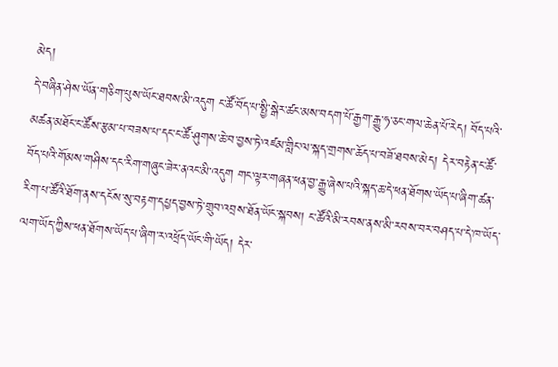མེད།
དེ་བཞིན་ཤེས་ཡོན་གཅིག་པུས་ཡོང་ཐབས་མི་འདུག ང་ཚོ་བོད་པ་སྤྱི་སྒེར་ཚང་མས་བདག་པོ་རྒྱག་རྒྱུ་ཧ་ཅང་གལ་ཆེན་པོ་རེད། བོད་པའི་མཚན་མཐོང་ང་ཚོས་རྩམ་པ་བཟས་པ་དང་ང་ཚོ་ཤུགས་ཆེ་བ་བྱས་ཏེ་འཛམ་གླིང་ལ་སྐད་གྲགས་ཆོད་པ་བཟོ་ཐབས་མེད། དེར་བརྟེན་ང་ཚོ་བོད་པའི་གོམས་གཤིས་དང་རིག་གཞུང་ཟེར་ནའང་མི་འདུག གང་ལྟར་གཞན་ཕན་བྱ་རྒྱུ་ཞེས་པའི་སྐད་ཆ་དེ་ཕན་ཐོགས་ཡོད་པ་ཞིག་ཚན་རིག་པ་ཚོའི་ཐོག་ནས་དངོས་སུ་བརྟག་དཔྱད་བྱས་ཏེ་གྲུབ་འབྲས་ཐོན་ཡོང་སྐབས། ང་ཚོའི་མི་རབས་ནས་མི་རབས་བར་བཤད་པ་དེ་ཁ་ཡོད་ལག་ཡོད་ཀྱིས་ཕན་ཐོགས་ཡོད་པ་ཞིག་ར་འཕྲོད་ཡོང་གི་ཡོད། དེར་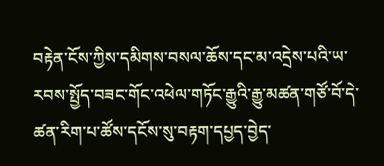བརྟེན་ངོས་ཀྱིས་དམིགས་བསལ་ཆོས་དང་མ་འདྲེས་པའི་ཡ་རབས་སྤྱོད་བཟང་གོང་འཕེལ་གཏོང་རྒྱུའི་རྒྱུ་མཚན་གཙོ་བོ་དེ་ཚན་རིག་པ་ཚོས་དངོས་སུ་བརྟག་དཔྱད་བྱེད་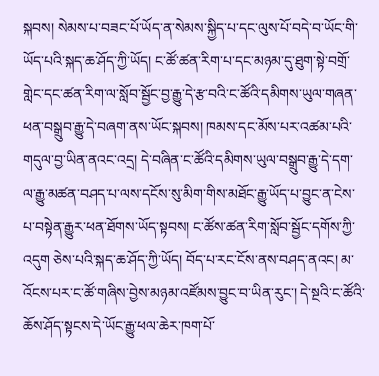སྐབས། སེམས་པ་བཟང་པོ་ཡོད་ན་སེམས་སྐྱིད་པ་དང་ལུས་པོ་བདེ་བ་ཡོང་གི་ཡོད་པའི་སྐད་ཆ་ཤོད་ཀྱི་ཡོད། ང་ཚོ་ཚན་རིག་པ་དང་མཉམ་དུ་ཐུག་སྟེ་བགྲོ་གླེང་དང་ཚན་རིག་ལ་སློབ་སྦྱོང་བྱ་རྒྱུ་དེ་རྩ་བའི་ང་ཚོའི་དམིགས་ཡུལ་གཞན་ཕན་བསྒྲུབ་རྒྱུ་དེ་བཞག་ནས་ཡོང་སྐབས། ཁམས་དང་མོས་པར་འཚམ་པའི་གདུལ་བྱ་ཡིན་ནའང་འདྲ། དེ་བཞིན་ང་ཚོའི་དམིགས་ཡུལ་བསྒྲུབ་རྒྱུ་དེ་དག་ལ་རྒྱུ་མཚན་བཤད་པ་ལས་དངོས་སུ་མིག་གིས་མཐོང་རྒྱུ་ཡོད་པ་བྱུང་ན་ངེས་པ་བསྟེན་རྒྱུར་ཕན་ཐོགས་ཡོད་སྟབས། ང་ཚོས་ཚན་རིག་སློབ་སྦྱོང་དགོས་ཀྱི་འདུག ཅེས་པའི་སྐད་ཆ་ཤོད་ཀྱི་ཡོད། བོད་པ་རང་ངོས་ནས་བཤད་ནའང། མ་འོངས་པར་ང་ཚོ་གཞིས་བྱེས་མཉམ་འཛོམས་བྱུང་བ་ཡིན་རུང་། དེ་སྔའི་ང་ཚོའི་ཆོས་ཤོད་སྟངས་དེ་ཡོང་རྒྱུ་ཕལ་ཆེར་ཁག་པོ་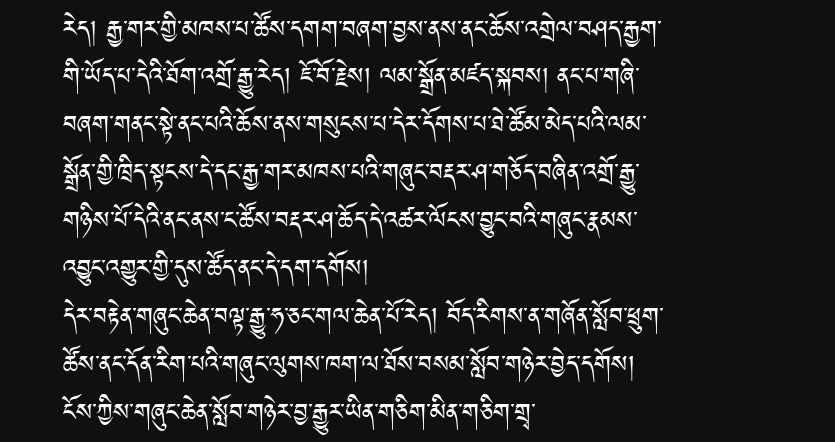རེད། རྒྱ་གར་གྱི་མཁས་པ་ཚོས་དགག་བཞག་བྱས་ནས་ནང་ཆོས་འགྲེལ་བཤད་རྒྱག་གི་ཡོད་པ་དེའི་ཐོག་འགྲོ་རྒྱུ་རེད། ཇོ་བོ་རྗེས། ལམ་སྒྲོན་མཛད་སྐབས། ནང་པ་གཞི་བཞག་གནང་སྟེ་ནང་པའི་ཆོས་ནས་གསུངས་པ་དེར་དོགས་པ་ཐེ་ཚོམ་མེད་པའི་ལམ་སྒྲོན་གྱི་ཁྲིད་སྟངས་དེ་དང་རྒྱ་གར་མཁས་པའི་གཞུང་བརྡར་ཤ་གཅོད་བཞིན་འགྲོ་རྒྱུ་གཉིས་པོ་དེའི་ནང་ནས་ང་ཚོས་བརྡར་ཤ་ཆོད་དེ་འཚར་ལོངས་བྱུང་བའི་གཞུང་རྣམས་འབྱུང་འགྱུར་གྱི་དུས་ཚོད་ནང་དེ་དག་དགོས།
དེར་བརྟེན་གཞུང་ཆེན་བལྟ་རྒྱུ་ཧ་ཅང་གལ་ཆེན་པོ་རེད། བོད་རིགས་ན་གཞོན་སློབ་ཕྲུག་ཚོས་ནང་དོན་རིག་པའི་གཞུང་ལུགས་ཁག་ལ་ཐོས་བསམ་སློབ་གཉེར་བྱེད་དགོས། ངོས་ཀྱིས་གཞུང་ཆེན་སློབ་གཉེར་བྱ་རྒྱུར་ཡིན་གཅིག་མིན་གཅིག་གྲྭ་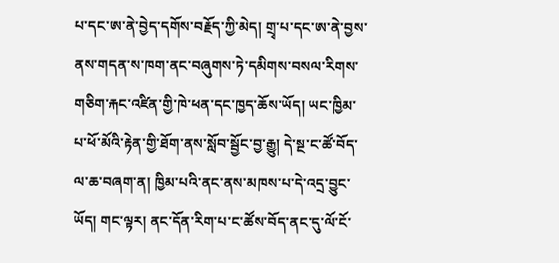པ་དང་ཨ་ནེ་བྱེད་དགོས་བརྗོད་ཀྱི་མེད། གྲྭ་པ་དང་ཨ་ནེ་བྱས་ནས་གདན་ས་ཁག་ནང་བཞུགས་ཏེ་དམིགས་བསལ་རིགས་གཅིག་རྐང་འཛིན་གྱི་ཁེ་ཕན་དང་ཁྱད་ཆོས་ཡོད། ཡང་ཁྱིམ་པ་ཕོ་མོའི་རྟེན་གྱི་ཐོག་ནས་སློབ་སྦྱོང་བྱ་རྒྱུ། དེ་སྔ་ང་ཚོ་བོད་ལ་ཆ་བཞག་ན། ཁྱིམ་པའི་ནང་ནས་མཁས་པ་དེ་འདྲ་བྱུང་ཡོད། གང་ལྟར། ནང་དོན་རིག་པ་ང་ཚོས་བོད་ནང་དུ་ལོ་ངོ་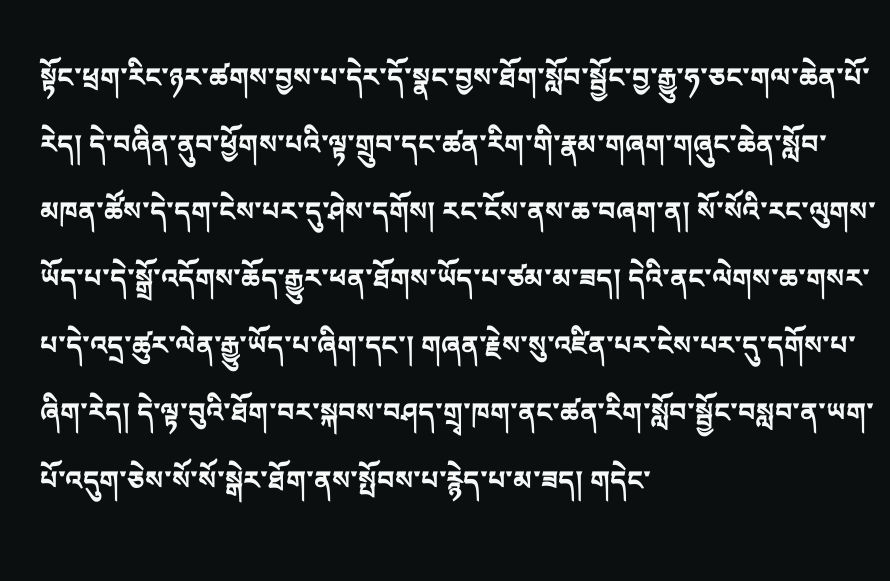སྟོང་ཕྲག་རིང་ཉར་ཚགས་བྱས་པ་དེར་དོ་སྣང་བྱས་ཐོག་སློབ་སྦྱོང་བྱ་རྒྱུ་ཧ་ཅང་གལ་ཆེན་པོ་རེད། དེ་བཞིན་ནུབ་ཕྱོགས་པའི་ལྟ་གྲུབ་དང་ཚན་རིག་གི་རྣམ་གཞག་གཞུང་ཆེན་སློབ་མཁན་ཚོས་དེ་དག་ངེས་པར་དུ་ཤེས་དགོས། རང་ངོས་ནས་ཆ་བཞག་ན། སོ་སོའི་རང་ལུགས་ཡོད་པ་དེ་སྒྲོ་འདོགས་ཆོད་རྒྱུར་ཕན་ཐོགས་ཡོད་པ་ཙམ་མ་ཟད། དེའི་ནང་ལེགས་ཆ་གསར་པ་དེ་འདྲ་ཚུར་ལེན་རྒྱུ་ཡོད་པ་ཞིག་དང་། གཞན་རྗེས་སུ་འཛིན་པར་ངེས་པར་དུ་དགོས་པ་ཞིག་རེད། དེ་ལྟ་བུའི་ཐོག་བར་སྐབས་བཤད་གྲྭ་ཁག་ནང་ཚན་རིག་སློབ་སྦྱོང་བསླབ་ན་ཡག་པོ་འདུག་ཅེས་སོ་སོ་སྒེར་ཐོག་ནས་སྤོབས་པ་རྙེད་པ་མ་ཟད། གདེང་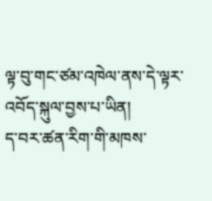ལྟ་བུ་གང་ཙམ་འཁེལ་ནས་དེ་ལྟར་འབོད་སྐུལ་བྱས་པ་ཡིན།
ད་བར་ཚན་རིག་གི་མཁས་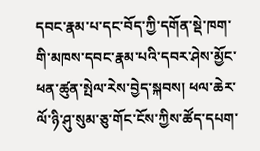དབང་རྣམ་པ་དང་བོད་ཀྱི་དགོན་སྡེ་ཁག་གི་མཁས་དབང་རྣམ་པའི་དབར་ཤེས་མྱོང་ཕན་ཚུན་སྤེལ་རེས་བྱེད་སྐབས། ཕལ་ཆེར་ལོ་ཉི་ཤུ་སུམ་ཅུ་གོང་ངོས་ཀྱིས་ཚོད་དཔག་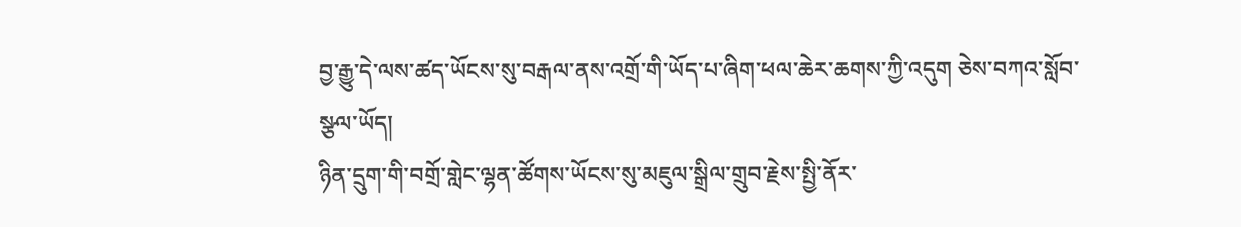བྱ་རྒྱུ་དེ་ལས་ཚད་ཡོངས་སུ་བརྒལ་ནས་འགྲོ་གི་ཡོད་པ་ཞིག་ཕལ་ཆེར་ཆགས་ཀྱི་འདུག ཅེས་བཀའ་སློབ་སྩལ་ཡོད།
ཉིན་དྲུག་གི་བགྲོ་གླེང་ལྷན་ཚོགས་ཡོངས་སུ་མཇུལ་སྒྲིལ་གྲུབ་རྗེས་སྤྱི་ནོར་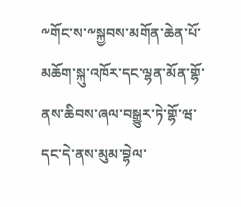༸གོང་ས་༸སྐྱབས་མགོན་ཆེན་པོ་མཆོག་སྐུ་འཁོར་དང་ལྷན་མོན་གྷོ་ནས་ཆིབས་ཞལ་བསྒྱུར་ཏེ་གྷོ་ཝ་དང་དེ་ནས་མུམ་བྷེལ་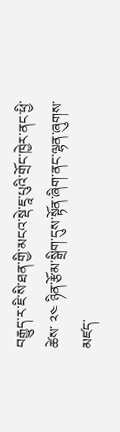བརྒྱུད་ར་ཇི་སི་ཐན་གྱི་མངའ་སྡེ་ཇཱ་པུའི་གྲོང་ཁྱེར་ནང་ཕྱི་ཚེས་ ༢༤ ཉིན་རྩོམ་སྒྲིག་དུས་སྟོན་ཞིག་ནང་ལྷན་ཞུགས་མཛད་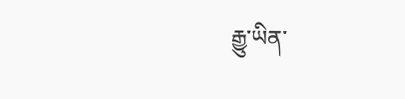རྒྱུ་ཡིན་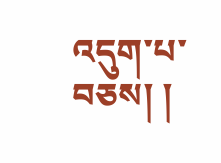འདུག་པ་བཅས། །